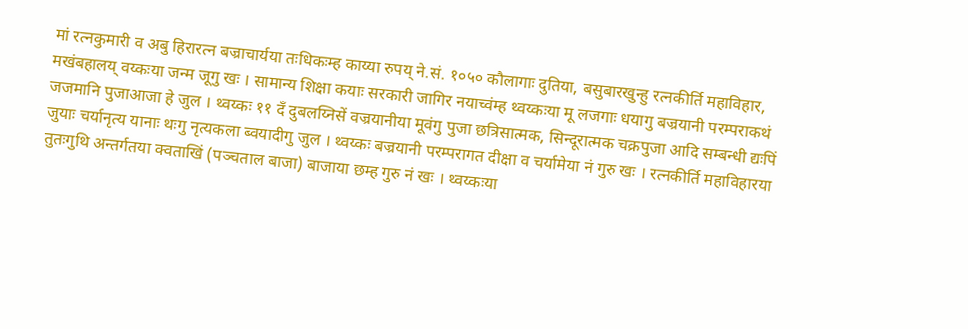मां रत्नकुमारी व अबु हिरारत्न बज्राचार्यया तःधिकःम्ह काय्या रुपय् ने.सं. १०५० कौलागाः दुतिया, बसुबारखुन्हु रत्नकीर्ति महाविहार, मखंबहालय् वय्कःया जन्म जूगु खः । सामान्य शिक्षा कयाः सरकारी जागिर नयाच्वंम्ह थ्वय्कःया मू लजगाः धयागु बज्रयानी परम्पराकथं जजमानि पुजाआजा हे जुल । थ्वय्कः ११ दँ दुबलय्निसें वज्रयानीया मूवंगु पुजा छत्रिसात्मक, सिन्दूरात्मक चक्रपुजा आदि सम्बन्धी द्यःपिं जुयाः चर्यानृत्य यानाः थःगु नृत्यकला ब्वयादीगु जुल । थ्वय्कः बज्रयानी परम्परागत दीक्षा व चर्यामेया नं गुरु खः । रत्नकीर्ति महाविहारया तुतःगुथि अन्तर्गतया क्वताखिं (पञ्चताल बाजा) बाजाया छम्ह गुरु नं खः । थ्वय्कःया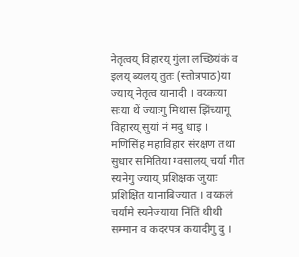नेतृत्वय् विहारय् गुंला लच्छियंकं व इलय् ब्यलय् तुतः (स्तोत्रपाठ)या ज्याय् नेतृत्व यानादी । वय्कःया सःया थें ज्याःगु मिथास झिंच्यागू विहारय् सुयां नं मदु धाइ ।
मणिसिंह महाविहार संरक्षण तथा सुधार समितिया ग्वसालय् चर्या गीत स्यनेगु ज्याय् प्रशिक्षक जुयाः प्रशिक्षित यानाबिज्यात । वय्कलं चर्यामे स्यनेज्याया निंतिं थीथी सम्मान व कदरपत्र कयादीगु दु ।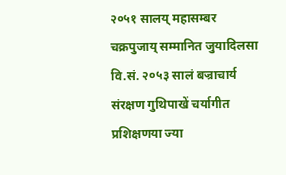२०५१ सालय् महासम्बर चक्रपुजाय् सम्मानित जुयादिलसा वि.सं. २०५३ सालं बज्राचार्य संरक्षण गुथिपाखें चर्यागीत प्रशिक्षणया ज्या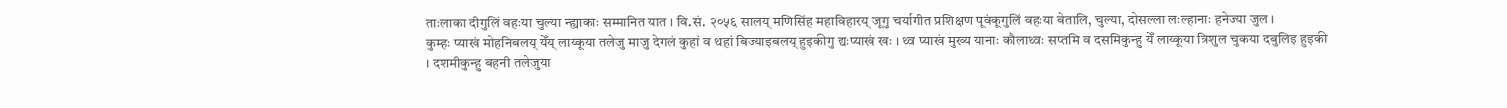ताःलाका दीगुलिं वहःया चुल्या न्ह्याकाः सम्मानित यात । वि.सं. २०५६ सालय् मणिसिंह महाविहारय् जूगु चर्यागीत प्रशिक्षण पूवंकूगुलिं वहःया बेतालि, चुल्या, दोसल्ला लःल्हानाः हनेज्या जुल ।
कुम्हः प्याखं मोहनिबलय् येँय् लाय्कूया तलेजु माजु देगलं कुहां व थहां बिज्याइबलय् हुइकीगु द्यःप्याखं खः । थ्व प्याखं मुख्य यानाः कौलाथ्वः सप्तमि व दसमिकुन्हु येँ लाय्कूया त्रिशुल चुकया दबुलिइ हुइकी । दशमीकुन्हु बहनी तलेजुया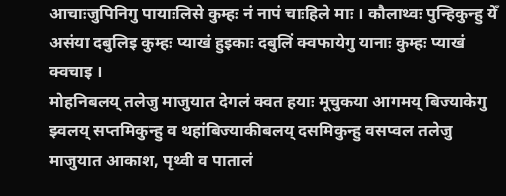आचाःजुपिनिगु पायाःलिसे कुम्हः नं नापं चाःहिले माः । कौलाथ्वः पुन्हिकुन्हु येँ असंया दबुलिइ कुम्हः प्याखं हुइकाः दबुलिं क्वफायेगु यानाः कुम्हः प्याखं क्वचाइ ।
मोहनिबलय् तलेजु माजुयात देगलं क्वत हयाः मूचुकया आगमय् बिज्याकेगु झ्वलय् सप्तमिकुन्हु व थहांबिज्याकीबलय् दसमिकुन्हु वसप्वल तलेजु माजुयात आकाश, पृथ्वी व पातालं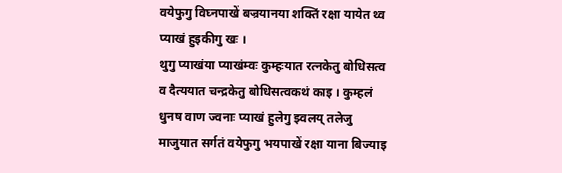वयेफुगु विघ्नपाखें बज्रयानया शक्तिं रक्षा यायेत थ्व प्याखं हुइकीगु खः ।
थुगु प्याखंया प्याखंम्वः कुम्हःयात रत्नकेतु बोधिसत्व व दैत्ययात चन्द्रकेतु बोधिसत्वकथं काइ । कुम्हलं धुनष वाण ज्वनाः प्याखं हुलेगु झ्वलय् तलेजु माजुयात सर्गतं वयेफुगु भयपाखें रक्षा याना बिज्याइ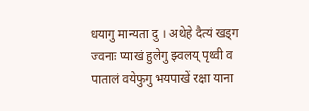धयागु मान्यता दु । अथेहे दैत्यं खड्ग ज्वनाः प्याखं हुलेगु झ्वलय् पृथ्वी व पातालं वयेफुगु भयपाखें रक्षा याना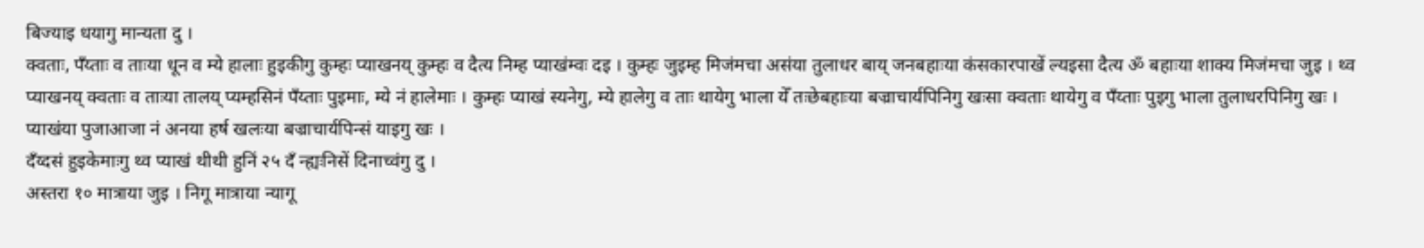बिज्याइ धयागु मान्यता दु ।
क्वताः, पँय्ताः व ताःया धून व म्ये हालाः हुइकीगु कुम्हः प्याखनय् कुम्हः व दैत्य निम्ह प्याखंम्वः दइ । कुम्हः जुइम्ह मिजंमचा असंया तुलाधर बाय् जनबहाःया कंसकारपाखें ल्यइसा दैत्य ॐ बहाःया शाक्य मिजंमचा जुइ । थ्व प्याखनय् क्वताः व ताःया तालय् प्यम्हसिनं पँय्ताः पुइमाः, म्ये नं हालेमाः । कुम्हः प्याखं स्यनेगु, म्ये हालेगु व ताः थायेगु भाला येँ तःछेबहाःया बज्राचार्यपिनिगु खःसा क्वताः थायेगु व पँय्ताः पुइगु भाला तुलाधरपिनिगु खः । प्याखंया पुजाआजा नं अनया हर्ष खलःया बज्राचार्यपिन्सं याइगु खः ।
दँय्दसं हुइकेमाःगु थ्व प्याखं थीथी हुनिं २५ दँ न्ह्यःनिसें दिनाच्वंगु दु ।
अस्तरा १० मात्राया जुइ । निगू मात्राया न्यागू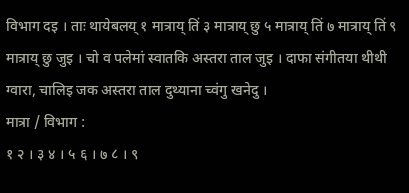विभाग दइ । ताः थायेबलय् १ मात्राय् तिं ३ मात्राय् छु ५ मात्राय् तिं ७ मात्राय् तिं ९ मात्राय् छु जुइ । चो व पलेमां स्वातकि अस्तरा ताल जुइ । दाफा संगीतया थीथी ग्वारा, चालिइ जक अस्तरा ताल दुथ्याना च्वंगु खनेदु ।
मात्रा / विभाग :
१ २ । ३ ४ । ५ ६ । ७ ८ । ९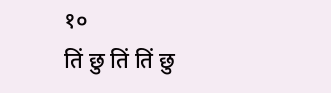१०
तिं छु तिं तिं छु